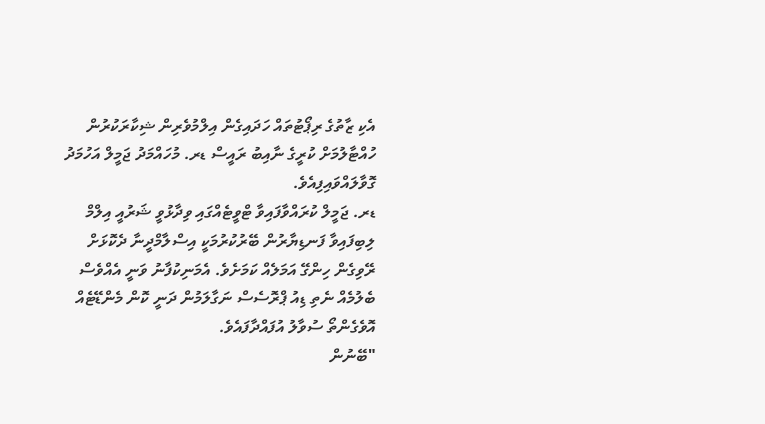އެކި ޒާތުގެ ރިޕޯޓުތައް ހަދައިގެން އިލްމުވެރިން ޝިކާރަކުރުން ހުއްޓާލުމަށް ކުރީގެ ނާއިބު ރައީސް ޑރ. މުހައްމަދު ޖަމީލް އަހުމަދު ގޮވާލައްވައިފިއެވެ.
ޑރ. ޖަމީލް ކުރައްވާފައިވާ ޓްވީޓެއްގައި ވިދާޅުވީ ޝަރުއީ އިލްމް ލިބިފައިވާ ފަނޑިޔާރުން ބޭރުކުރުމަކީ އިސްލާމްދީނާ ދެކޮޅަށް ރޭވިގެން ހިންގޭ އަމަލެއް ކަމަށެވެ. އެމަނިކުފާނު ވަނީ އެއްވެސް ބެލުމެއް ނެތި ޑިއު ޕްރޮސެސް ނަގާލަމުން ދަނީ ކޮން މެންޑޭޓެއް އޮވެގެންތޯ ސުވާލު އުފައްދާފައެވެ.
"ބޭނުން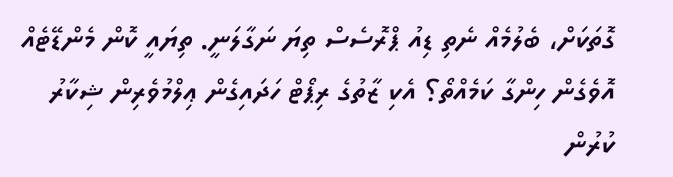ގޮތަކަށް، ބެލުމެއް ނެތި ޑިއު ޕްރޮސެސް ތިޔަ ނަގާލަނީ. ތިޔައީ ކޮން މެންޑޭޓެއް އޮވެގެން ހިންގާ ކަމެއްތޯ؟ އެކި ޒާތުގެ ރިޕޯޓް ހަދައިގެން ޢިލްމުވެރިން ޝިކާރު ކުރުން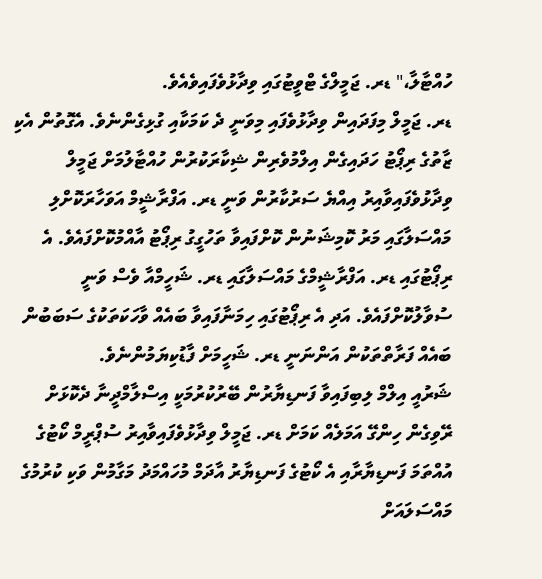ހުއްޓާލާ،" ޑރ. ޖަމީލްގެ ޓްވީޓުގައި ވިދާޅުވެފައިވެއެވެ.
ޑރ. ޖަމީލް މިފަދައިން ވިދާޅުވެފައި މިވަނީ ދެ ކަމަކާއި ގުޅިގެންނެވެ. އެގޮތުން އެކި ޒާތުގެ ރިޕޯޓު ހަދައިގެން އިލްމުވެރިން ޝިކާރަކުރުން ހުއްޓާލުމަށް ޖަމީލް ވިދާޅުވެފައިވާއިރު އިއްޔެ ސަރުކާރުން ވަނީ ޑރ. އަފްރާޝީމް އަވަހާރަކޮށްލި މައްސަލާގައި މަރު ކޮމިޝަނުން ކޮށްފައިވާ ތަހުގީގު ރިޕޯޓު އާއްމުކޮށްފައެވެ. އެ ރިޕޯޓުގައި ޑރ. އަފްރާޝީމްގެ މައްސަލާގައި ޑރ. ޝަހީމްއާ ވެސް ވަނީ ސުވާލުކޮށްފައެވެ. އަދި އެ ރިޕޯޓުގައި ހިމަނާފައިވާ ބައެއް ވާހަކަތަކުގެ ސަބަބުން ބައެއް ފަރާތްތަކުން އަންނަނީ ޑރ. ޝަހީމަށް ފާޑުކިޔަމުންނެވެ.
ޝަރުއީ އިލްމް ލިބިފައިވާ ފަނޑިޔާރުން ބޭރުކުރުމަކީ އިސްލާމްދީނާ ދެކޮޅަށް ރޭވިގެން ހިންގޭ އަމަލެއް ކަމަށް ޑރ. ޖަމީލް ވިދާޅުވެފައިވާއިރު ސުޕްރީމް ކޯޓުގެ އުއްތަމަ ފަނޑިޔާރާއި އެ ކޯޓުގެ ފަނޑިޔާރު އާދަމް މުހައްމަދު މަގާމުން ވަކި ކުރުމުގެ މައްސަލައަށް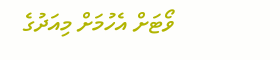ވޯޓަށް އެހުމަށް މިއަދުގެ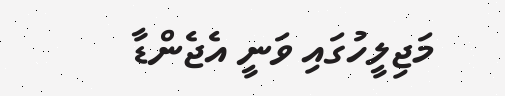މަޖިލީހުގައި ވަނީ އެޖެންޑާ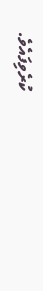ކުރެވިފައެވެ.